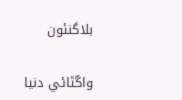بلاگنئون

واڱڻائي دنيا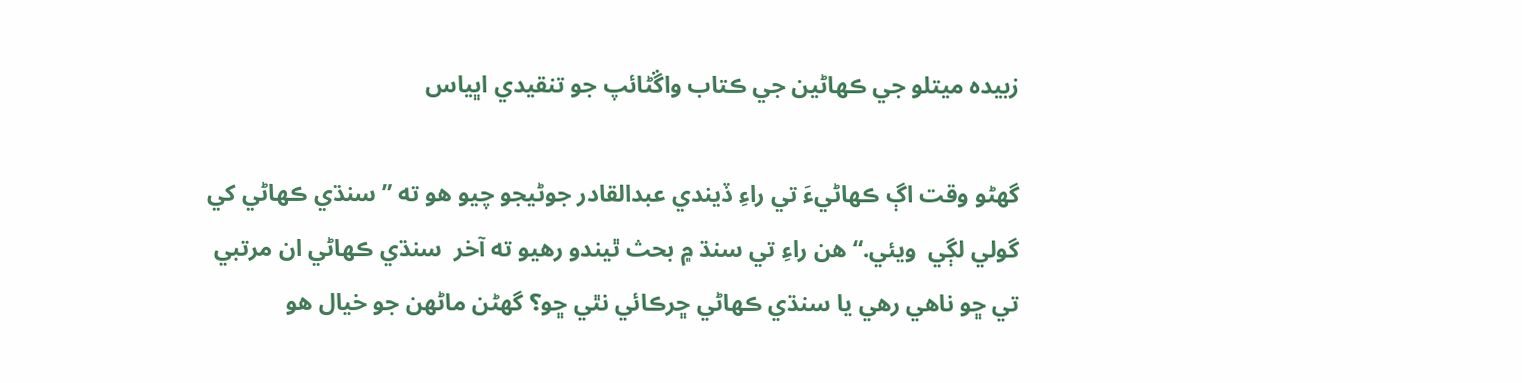زبيده ميتلو جي ڪهاڻين جي ڪتاب واڱڻائپ جو تنقيدي اڀياس

گهڻو وقت اڳ ڪهاڻيءَ تي راءِ ڏيندي عبدالقادر جوڻيجو چيو هو ته ”سنڌي ڪهاڻي کي گولي لڳي  ويئي.“ هن راءِ تي سنڌ ۾ بحث ٿيندو رهيو ته آخر  سنڌي ڪهاڻي ان مرتبي تي ڇو ناهي رهي يا سنڌي ڪهاڻي ڇرڪائي نٿي ڇو؟ گهڻن ماڻهن جو خيال هو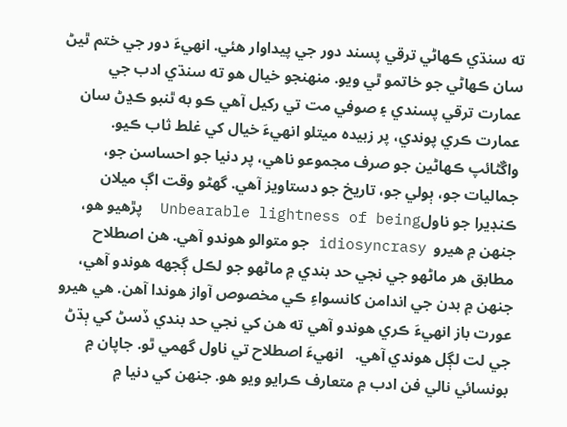ته سنڌي ڪهاڻي ترقي پسند دور جي پيداوار هئي. انهيءَ دور جي ختم ٿيڻ سان ڪهاڻي جو خاتمو ٿي ويو. منهنجو خيال هو ته سنڌي ادب جي عمارت ترقي پسندي ۽ صوفي مت تي رکيل آهي ڪو به ٿنبو ڪڍڻ سان عمارت ڪري پوندي، پر زبيده ميتلو انهيءَ خيال کي غلط ثاب ڪيو. واڱڻائپ ڪهاڻين جو صرف مجموعو ناهي، پر دنيا جو احساسن جو، جماليات جو، ٻولي جو، تاريخ جو دستاويز آهي. گهڻو وقت اڳ ميلان ڪنڊيرا جو ناولUnbearable lightness of being  پڙهيو هو، جنهن ۾ هيرو  idiosyncrasy جو متوالو هوندو آهي. هن اصطلاح مطابق هر ماڻهو جي نجي حد بندي ۾ ماڻهو جو لڪل ڳجهه هوندو آهي، جنهن ۾ بدن جي اندامن کانسواءِ ڪي مخصوص آواز هوندا آهن. هي هيرو عورت باز انهيءَ ڪري هوندو آهي ته هن کي نجي حد بندي ڏسڻ کي ٻڌڻ جي لت لڳل هوندي آهي.   انهيءَ اصطلاح تي ناول گهمي ٿو. جاپان ۾ بونسائي نالي فن ادب ۾ متعارف ڪرايو ويو هو. جنهن کي دنيا ۾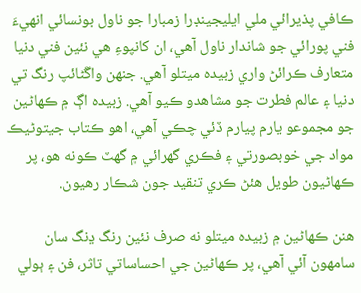ڪافي پذيرائي ملي ايليجينڊرا زمبارا جو ناول بونسائي انهيءَ فني پورائي جو شاندار ناول آهي، ان کانپوءِ هي نئين فني دنيا متعارف ڪرائڻ واري زبيده ميتلو آهي. جنهن واڱڻائپ رنگ تي دنيا ۽ عالم فطرت جو مشاهدو ڪيو آهي. زبيده اڳ ۾ ڪهاڻين جو مجموعو يارم پيارم ڏئي چڪي آهي، اهو ڪتاب جيتوڻيڪ مواد جي خوبصورتي ۽ فڪري گهرائي ۾ گهٽ ڪونه هو، پر ڪهاڻيون طويل هئڻ ڪري تنقيد جون شڪار رهيون.

هنن ڪهاڻين ۾ زبيده ميتلو نه صرف نئين رنگ ڍنگ سان سامهون آئي آهي، پر ڪهاڻين جي احساساتي تاثر، فن ۽ ٻولي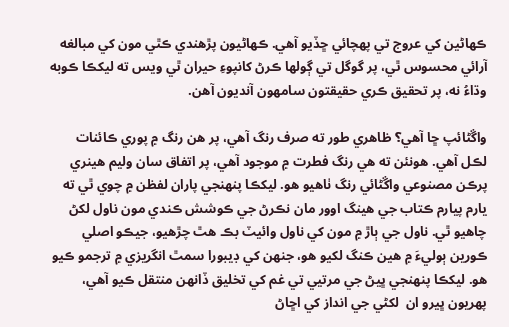ڪهاڻين کي عروج تي پهچائي ڇڏيو آهي. ڪهاڻيون پڙهندي ڪٿي مون کي مبالغه آرائي محسوس ٿي، پر گوگل تي ڳولها ڪرڻ کانپوءِ حيران ٿي ويس ته ليکڪا ڪوبه وڌاءُ نه، پر تحقيق ڪري حقيقتون سامهون آنديون آهن.

واڱڻائپ ڇا آهي؟ ظاهري طور ته صرف رنگ آهي، پر هن رنگ ۾ پوري ڪائنات لڪل آهي. هونئن ته هي رنگ فطرت ۾ موجود آهي، پر اتفاق سان وليم هينري پرڪن مصنوعي واڱڻائي رنگ ٺاهيو هو. ليکڪا پنهنجي پاران لفظن ۾ چوي ٿي ته يارم پيارم ڪتاب جي هينگ اوور مان نڪرڻ جي ڪوشش ڪندي مون ناول لکڻ چاهيو ٿي. ناول جي ٻاڙ ۾ مون کي ناول وائيٽ بڪ هٿ چڙهيو، جيڪو اصلي ڪورين ٻوليءَ ۾ هين ڪنگ لکيو هو، جنهن کي ڊيبورا سمٿ انگريزي ۾ ترجمو ڪيو هو. ليکڪا پنهنجي ڀيڻ جي مرتيي تي غم کي تخليق ڏانهن منتقل ڪيو آهي، پهريون ڀيرو ان  لکڻي جي انداز کي اڇاڻ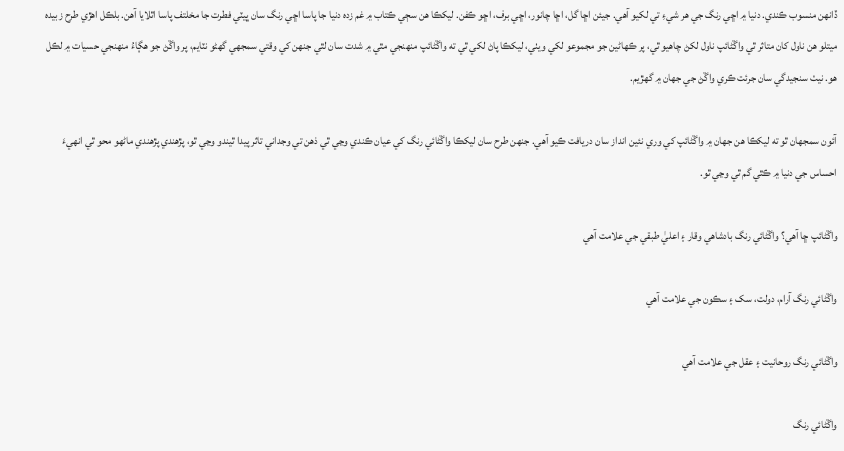ڏانهن منسوب ڪندي. دنيا ۾ اڇي رنگ جي هر شيءِ تي لکيو آهي. جيئن اڇا گل، اڇا چانور، اڇي برف، اڇو ڪفن. ليکڪا هن سڄي ڪتاب ۾ غم زده دنيا جا پاسا اڇي رنگ سان ڀيٽي فطرت جا مخلتف پاسا اٿلايا آهن. بلڪل اهڙي طرح زبيده ميتلو هن ناول کان متاثر ٿي واڱڻائپ ناول لکڻ چاهيو ٿي، پر ڪهاڻين جو مجموعو لکي ويٺي، ليکڪا پاڻ لکي ٿي ته واڱڻائپ منهنجي مٿي ۾ شدت سان لٿي جنهن کي وقتي سمجهي گهڻو نٽايم، پر واڱڻ جو هڳاءُ منهنجي حسيات ۾ لڪل هو. نيٺ سنجيدگي سان جرئت ڪري واڱڻ جي جهان ۾ گهڙيم.

آئون سمجهان ٿو ته ليکڪا هن جهان ۾ واڱڻائپ کي وري نئين انداز سان دريافت ڪيو آهي. جنهن طرح سان ليکڪا واڱڻائي رنگ کي عيان ڪندي وڃي ٿي ذهن تي وجداني تاثر پيدا ٿيندو وڃي ٿو، پڙهندي پڙهندي ماڻهو محو ٿي انهيءَ احساس جي دنيا ۾ ڪٿي گم ٿي وڃي ٿو.

واڱڻائپ ڇا آهي؟ واڱڻائي رنگ بادشاهي وقار ۽ اعليٰ طبقي جي علامت آهي

واڱڻائي رنگ آرام، دولت، سک ۽ سڪون جي علامت آهي

واڱڻائي رنگ روحانيت ۽ عقل جي علامت آهي

واڱڻائي رنگ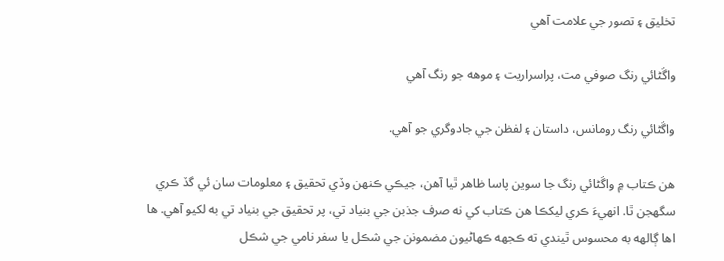تخليق ۽ تصور جي علامت آهي

واڱڻائي رنگ صوفي مت، پراسراريت ۽ موهه جو رنگ آهي

واڱڻائي رنگ رومانس، داستان ۽ لفظن جي جادوگري جو آهي.

هن ڪتاب ۾ واڱڻائي رنگ جا سوين پاسا ظاهر ٿيا آهن، جيڪي ڪنهن وڏي تحقيق ۽ معلومات سان ئي گڏ ڪري سگهجن ٿا. انهيءَ ڪري ليکڪا هن ڪتاب کي نه صرف جذبن جي بنياد تي، پر تحقيق جي بنياد تي به لکيو آهي. ها اها ڳالهه به محسوس ٿيندي ته ڪجهه ڪهاڻيون مضمونن جي شڪل يا سفر نامي جي شڪل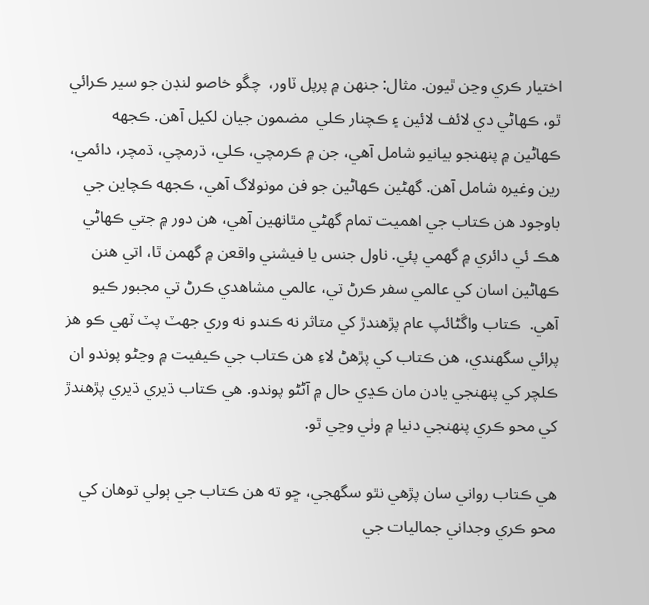اختيار ڪري وڃن ٿيون. مثال: جنهن ۾ پرپل ٽاور،  چڱو خاصو لنڊن جو سير ڪرائي ٿو، ڪهاڻي دي لائف لائين ۽ ڪچنار ڪلي  مضمون جيان لکيل آهن. ڪجهه ڪهاڻين ۾ پنهنجو بيانيو شامل آهي، جن ۾ ڪرمچي، ڪلي، ڌرمچي، ڌمچر، دائمي، رين وغيره شامل آهن. گهڻين ڪهاڻين جو فن مونولاگ آهي، ڪجهه ڪچاين جي باوجود هن ڪتاب جي اهميت تمام گهڻي مٿانهين آهي، هن دور ۾ جتي ڪهاڻي هڪ ئي دائري ۾ گهمي پئي. ناول جنس يا فيشني واقعن ۾ گهمن ٿا، اتي هنن ڪهاڻين اسان کي عالمي سفر ڪرڻ تي، عالمي مشاهدي ڪرڻ تي مجبور ڪيو آهي.  ڪتاب واڱڻائپ عام پڙهندڙ کي متاثر نه ڪندو نه وري جهٽ پٽ ٽهي ڪو هز پرائي سگهندي، هن ڪتاب کي پڙهڻ لاءِ هن ڪتاب جي ڪيفيت ۾ وڃڻو پوندو ان ڪلچر کي پنهنجي يادن مان ڪڍي حال ۾ آڻڻو پوندو. هي ڪتاب ڌيري ڌيري پڙهندڙ کي محو ڪري پنهنجي دنيا ۾ وٺي وڃي ٿو.

هي ڪتاب رواني سان پڙهي نٿو سگهجي، ڇو ته هن ڪتاب جي ٻولي توهان کي محو ڪري وجداني جماليات جي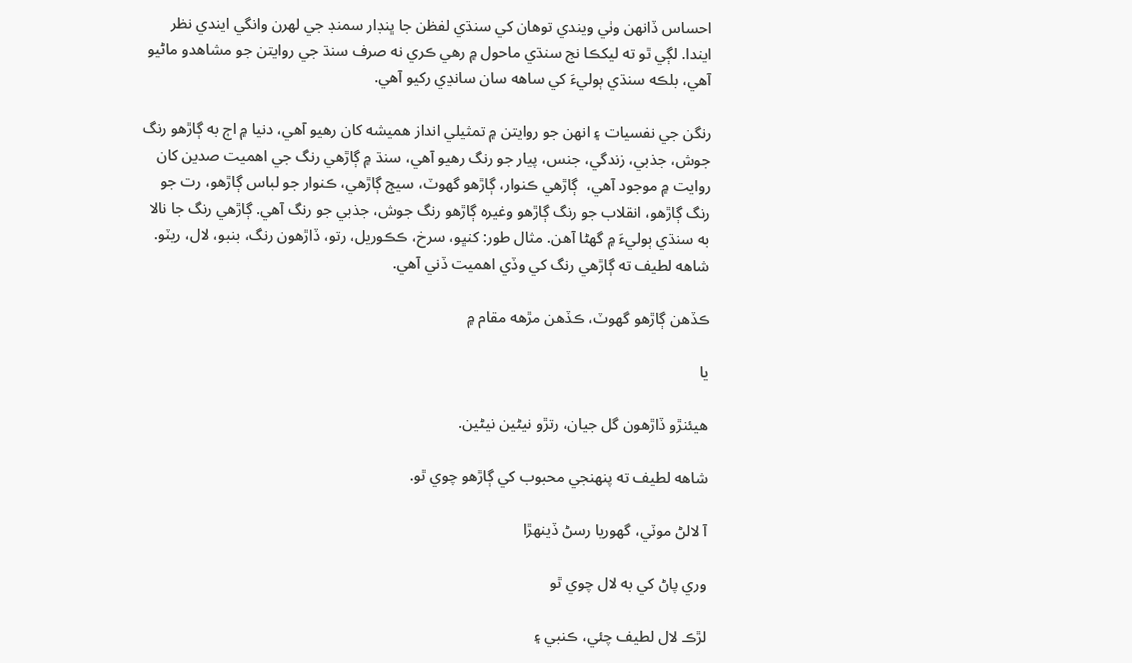احساس ڏانهن وٺي ويندي توهان کي سنڌي لفظن جا ڀنڊار سمنڊ جي لهرن وانگي ايندي نظر ايندا. لڳي ٿو ته ليکڪا نج سنڌي ماحول ۾ رهي ڪري نه صرف سنڌ جي روايتن جو مشاهدو ماڻيو آهي، بلڪه سنڌي ٻوليءَ کي ساهه سان سانڍي رکيو آهي.

رنگن جي نفسيات ۽ انهن جو روايتن ۾ تمثيلي انداز هميشه کان رهيو آهي، دنيا ۾ اڄ به ڳاڙهو رنگ جوش، جذبي، زندگي، جنس، پيار جو رنگ رهيو آهي، سنڌ ۾ ڳاڙهي رنگ جي اهميت صدين کان روايت ۾ موجود آهي،  ڳاڙهي ڪنوار، ڳاڙهو گهوٽ، سيڄ ڳاڙهي، ڪنوار جو لباس ڳاڙهو، رت جو رنگ ڳاڙهو، انقلاب جو رنگ ڳاڙهو وغيره ڳاڙهو رنگ جوش، جذبي جو رنگ آهي. ڳاڙهي رنگ جا نالا به سنڌي ٻوليءَ ۾ گهڻا آهن. مثال طور: کنڀو، سرخ، ڪڪوريل، رتو، ڏاڙهون رنگ، بنبو، لال، ريٽو. شاهه لطيف ته ڳاڙهي رنگ کي وڏي اهميت ڏني آهي.

ڪڏهن ڳاڙهو گهوٽ، ڪڏهن مڙهه مقام ۾

يا

هيئنڙو ڏاڙهون گل جيان، رتڙو نيڻين نيڻين.

شاهه لطيف ته پنهنجي محبوب کي ڳاڙهو چوي ٿو.

آ لالڻ موٽي، گهوريا رسڻ ڏينهڙا

وري پاڻ کي به لال چوي ٿو

لڙڪ لال لطيف چئي، ڪنبي ۽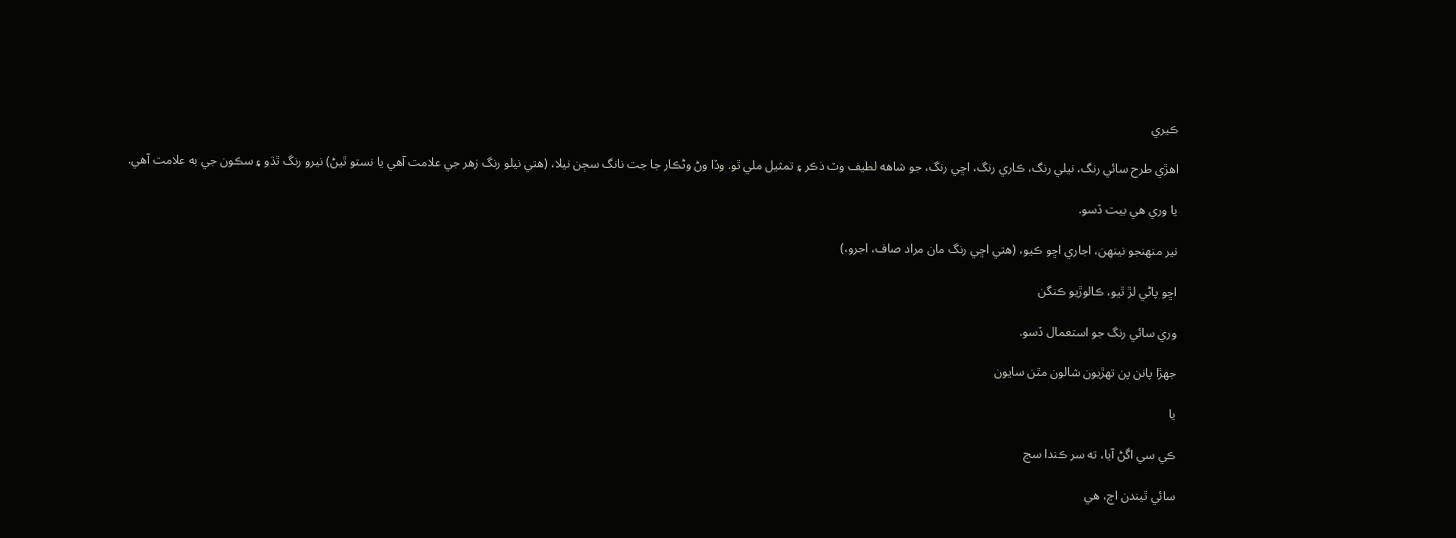ڪيري

اهڙي طرح سائي رنگ، نيلي رنگ، ڪاري رنگ، اڇي رنگ، جو شاهه لطيف وٽ ذڪر ۽ تمثيل ملي ٿو. وڏا وڻ وڻڪار جا جت نانگ سڄن نيلا، (هتي نيلو رنگ زهر جي علامت آهي يا نستو ٿيڻ) نيرو رنگ ٿڌو ۽ سڪون جي به علامت آهي.

يا وري هي بيت ڏسو.

نير منهنجو نينهن، اجاري اڇو ڪيو، (هتي اڇي رنگ مان مراد صاف، اجرو،)

اڇو پاڻي لڙ ٿيو، ڪالوڙيو ڪنگن

وري سائي رنگ جو استعمال ڏسو.

جهڙا پانن پن تهڙيون شالون مٿن سايون

يا

ڪي سي اڱڻ آيا، ته سر ڪندا سڃ

سائي ٿيندن اڃ، هي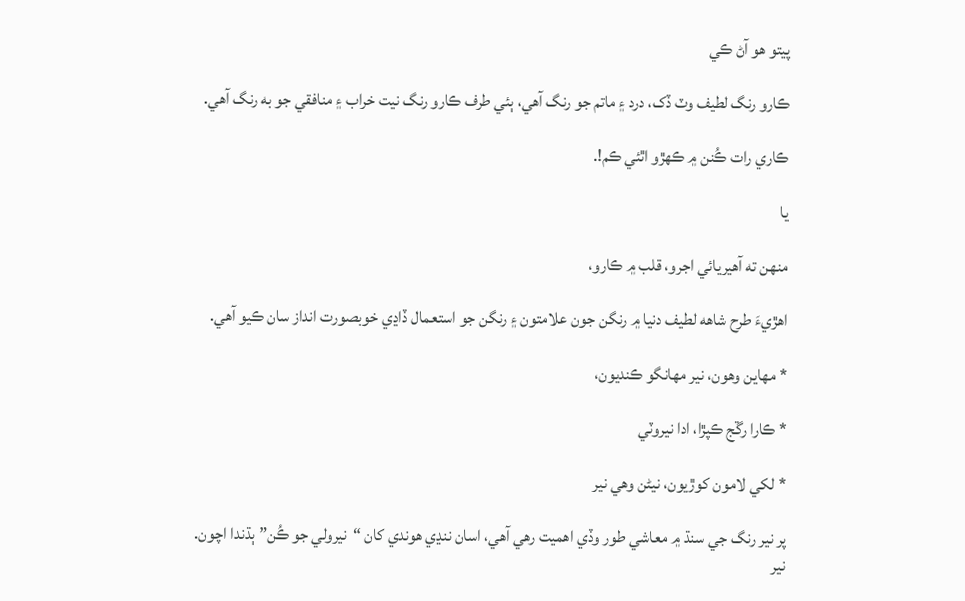پيتو هو آڻ ڪي

ڪارو رنگ لطيف وٽ ڏک، درد ۽ ماتم جو رنگ آهي، ٻئي طرف ڪارو رنگ نيت خراب ۽ منافقي جو به رنگ آهي.

ڪاري رات ڪُنن ۾ ڪهڙو اٿئي ڪم!.

يا

منهن ته آهيريائي اجرو، قلب ۾ ڪارو،

اهڙيءَ طرح شاهه لطيف دنيا ۾ رنگن جون علامتون ۽ رنگن جو استعمال ڏاڍي خوبصورت انداز سان ڪيو آهي.

* مهاين وهون، نير مهانگو ڪنديون،

* ڪارا رڱج ڪپڙا، ادا نيروٽي

* لکي لامون کوڙيون، نيڻن وهي نير

پر نير رنگ جي سنڌ ۾ معاشي طور وڏي اهميت رهي آهي، اسان ننڍي هوندي کان “نيرولي جو ڪُن” ٻڌندا اچون. نير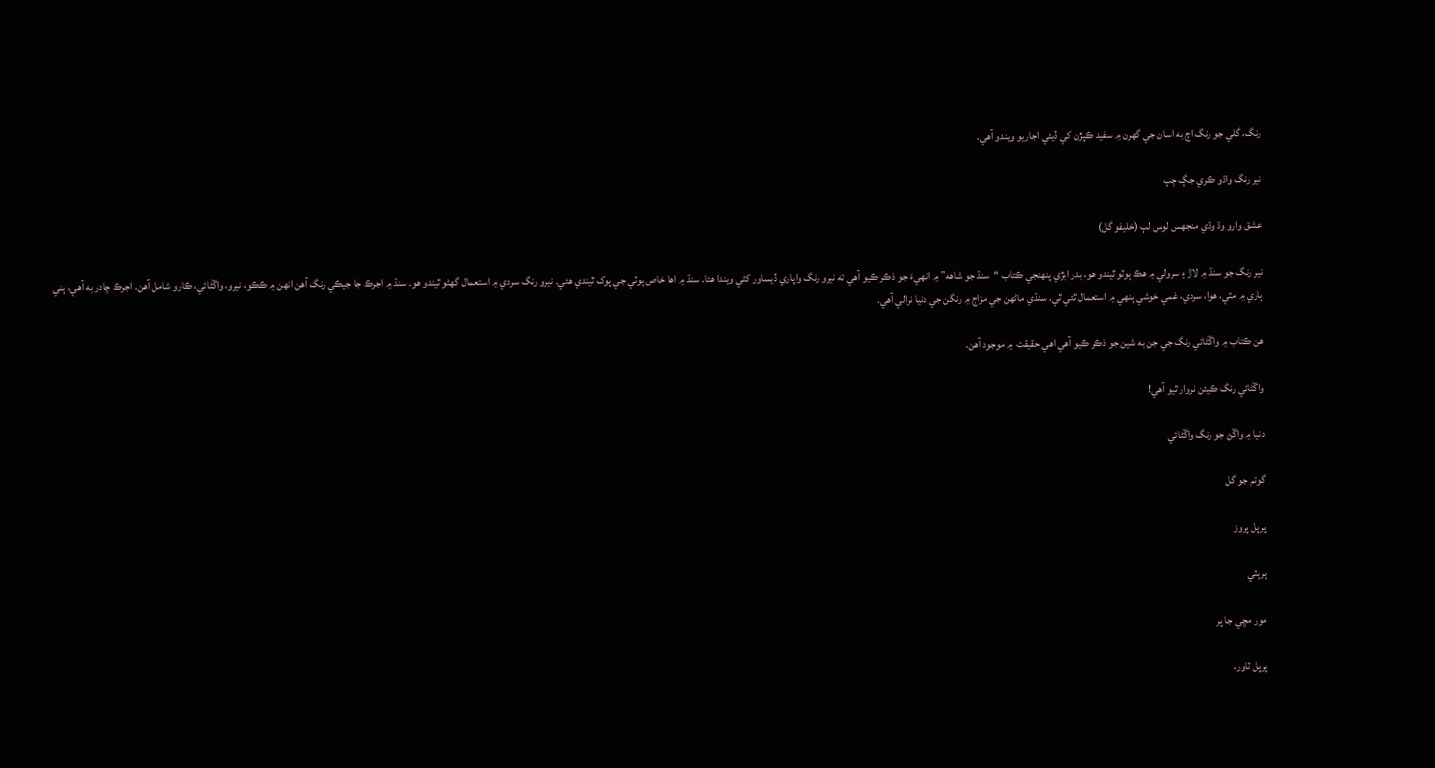رنگ، گلي جو رنگ اڄ به اسان جي گهرن ۾ سفيد ڪپڙن کي ڏيئي اجاريو ويندو آهي.

نير رنگ واڌو ڪري جڳ ڄٻ

عشق وارو وڌ وڌي منجهس لوس لٻ (خليفو گل)

نير رنگ جو سنڌ ۾ لاڙ ۽ سرولي ۾ هڪ ٻوٽو ٿيندو هو، بدر ابڙي پنهنجي ڪتاب “سنڌ جو شاهه” ۾ انهيءَ جو ذڪر ڪيو آهي ته نيرو رنگ واپاري ڏيساور کڻي ويندا هئا. سنڌ ۾ اها خاص ٻوٽي جي پوک ٿيندي هئي. نيرو رنگ سردي ۾ استعمال گهڻو ٿيندو هو. سنڌ ۾ اجرڪ جا جيڪي رنگ آهن انهن ۾ ڪڪو، نيرو، واڱڻائي، ڪارو شامل آهن. اجرڪ چادر به آهي، ٻني ٻاري ۾ مٽي، هوا، سردي، غمي خوشي ٻنهي ۾ استعمال ٿئي ٿي. سنڌي ماڻهن جي مزاج ۾ رنگن جي دنيا نرالي آهي.

هن ڪتاب ۾ واڱڻائي رنگ جي جن به شين جو ذڪر ڪيو آهي اهي حقيقت  ۾ موجود آهن.

واڱڻائي رنگ ڪيئن نروار ٿيو آهي!

دنيا ۾ واڱڻ جو رنگ واڱڻائي

گوتم جو گل

پرپل پروز

ٻرٻٽي

مور مڇي جا پر

پرپل ٽاور،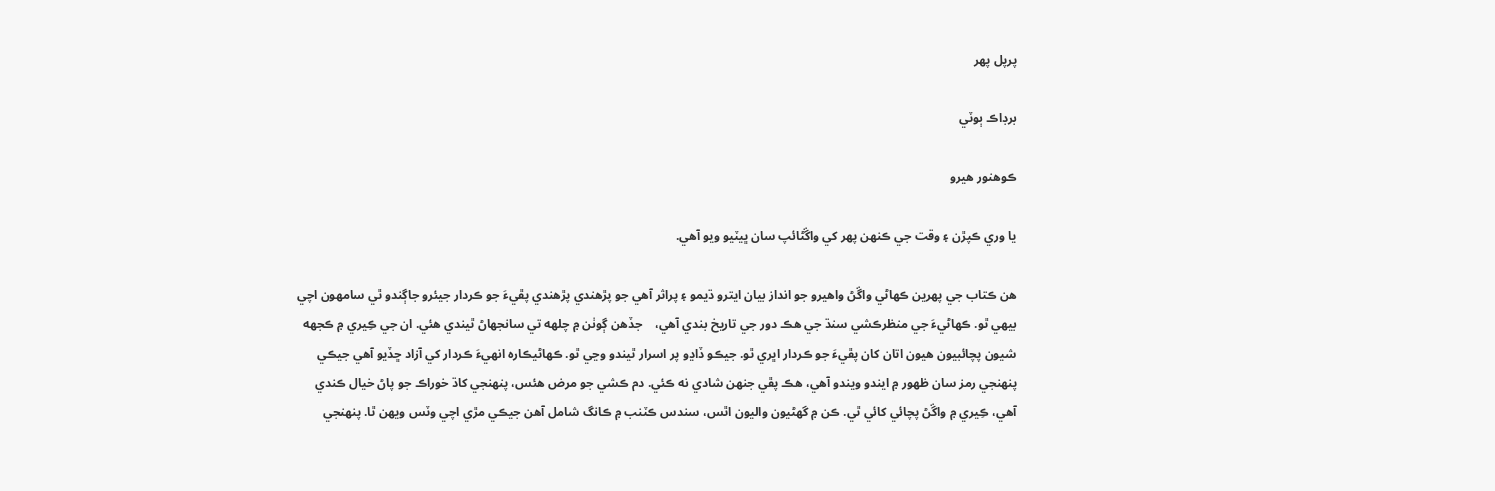پرپل پهر

برڊاڪ ٻوٽي

ڪوهنور هيرو

يا وري ڪپڙن ۽ وقت جي ڪنهن پهر کي واڱڻائپ سان ڀيٽيو ويو آهي.

هن ڪتاب جي پهرين ڪهاڻي واڱڻ واهيرو جو انداز بيان ايترو ڌيمو ۽ پراثر آهي جو پڙهندي پڙهندي پڦيءَ جو ڪردار جيئرو جاڳندو ٿي سامهون اچي بيهي ٿو. ڪهاڻيءَ جي منظرڪشي سنڌ جي هڪ دور جي تاريخ بندي آهي،    جڏهن ڳوٺن ۾ چلهه تي سانجهاڻ ٿيندي هئي. ان جي ڪِيري ۾ ڪجهه شيون پچائبيون هيون اتان کان پڦيءَ جو ڪردار اڀري ٿو. جيڪو ڏاڍو پر اسرار ٿيندو وڃي ٿو. ڪهاڻيڪاره انهيءَ ڪردار کي آزاد ڇڏيو آهي جيڪي پنهنجي رمز سان ظهور ۾ ايندو ويندو آهي، هڪ پڦي جنهن شادي نه ڪئي. دم ڪشي جو مرض هئس، پنهنجي کاڌ خوراڪ جو پاڻ خيال ڪندي آهي، ڪِيري ۾ واڱڻ پچائي کائي ٿي. ڪن ۾ گهڻيون واليون اٿس، سندس ڪٽنب ۾ ڪانگ شامل آهن جيڪي مڙي اچي وٽس ويهن ٿا. پنهنجي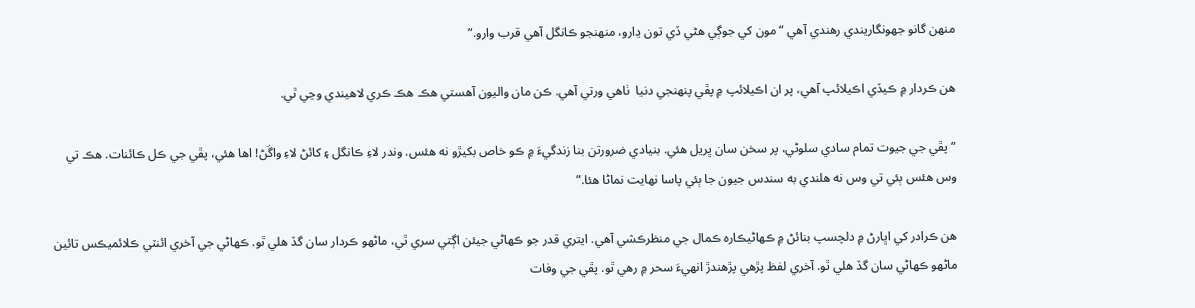منهن گانو جهونگاريندي رهندي آهي “مون کي جوڳي هڻي ڏي تون ڍارو، منهنجو ڪانگل آهي قرب وارو.”

هن ڪردار ۾ ڪيڏي اڪيلائپ آهي، پر ان اڪيلائپ ۾ پڦي پنهنجي دنيا  ٺاهي ورتي آهي. ڪن مان واليون آهستي هڪ هڪ ڪري لاهيندي وڃي ٿي.

“پڦي جي جيوت تمام سادي سلوڻي، پر سخن سان ڀريل هئي. بنيادي ضرورتن بنا زندگيءَ ۾ ڪو خاص بکيڙو نه هئس. وندر لاءِ ڪانگل ۽ کائڻ لاءِ واڱڻ! اها هئي، پڦي جي ڪل ڪائنات. هڪ تي وس هئس ٻئي تي وس نه هلندي به سندس جيون جا ٻئي پاسا نهايت نماڻا هئا.”

هن ڪرادر کي اڀارڻ ۾ دلچسپ بنائڻ ۾ ڪهاڻيڪاره ڪمال جي منظرڪشي آهي. ايتري قدر جو ڪهاڻي جيئن اڳتي سري ٿي، ماڻهو ڪردار سان گڏ هلي ٿو. ڪهاڻي جي آخري ائنٽي ڪلائميڪس تائين ماڻهو ڪهاڻي سان گڏ هلي ٿو. آخري لفظ پڙهي پڙهندڙ انهيءَ سحر ۾ رهي ٿو. پڦي جي وفات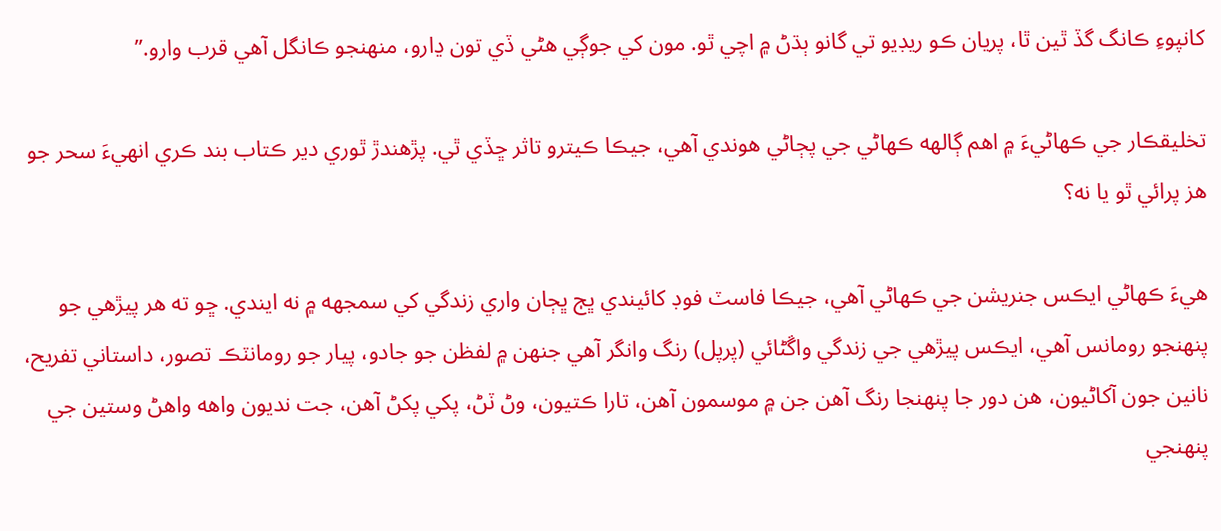کانپوءِ ڪانگ گڏ ٿين ٿا، پريان ڪو ريڊيو تي گانو ٻڌڻ ۾ اچي ٿو. مون کي جوڳي هڻي ڏي تون ڍارو، منهنجو ڪانگل آهي قرب وارو.”

تخليقڪار جي ڪهاڻيءَ ۾ اهم ڳالهه ڪهاڻي جي پڄاڻي هوندي آهي، جيڪا ڪيترو تاثر ڇڏي ٿي. پڙهندڙ ٿوري دير ڪتاب بند ڪري انهيءَ سحر جو هز پرائي ٿو يا نه؟

هيءَ ڪهاڻي ايڪس جنريشن جي ڪهاڻي آهي، جيڪا فاسٽ فوڊ کائيندي ڀڄ ڀڄان واري زندگي کي سمجهه ۾ نه ايندي. ڇو ته هر پيڙهي جو پنهنجو رومانس آهي، ايڪس پيڙهي جي زندگي واڱڻائي (پرپل) رنگ وانگر آهي جنهن ۾ لفظن جو جادو، پيار جو رومانٽڪ تصور، داستاني تفريح، نانين جون آکاڻيون، هن دور جا پنهنجا رنگ آهن جن ۾ موسمون آهن، تارا ڪتيون، وڻ ٽڻ، پکي پکڻ آهن، جت نديون واهه واهڻ وستين جي پنهنجي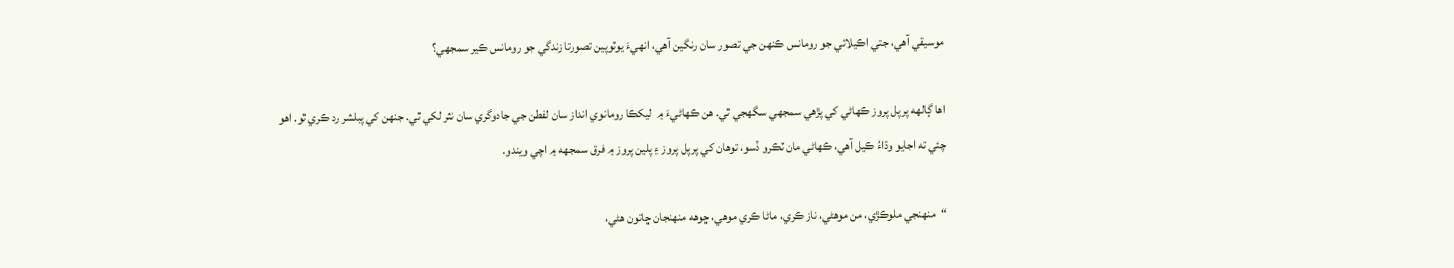موسيقي آهي، جتي اڪيلائي جو رومانس ڪنهن جي تصور سان رنگين آهي، انهيءَ يوٽوپين تصورتا زندگي جو رومانس ڪير سمجهي؟

اها ڳالهه پرپل پروز ڪهاڻي کي پڙهي سمجهي سگهجي ٿي. هن ڪهاڻيءَ ۾  ليکڪا رومانوي انداز سان لفطن جي جادوگري سان نثر لکي ٿي. جنهن کي پبلشر رد ڪري ٿو. اهو چئي ته اجايو وڌاءُ ڪيل آهي، ڪهاڻي مان ٽڪرو ڏسو، توهان کي پرپل پروز ۽ پلين پروز ۾ فرق سمجهه ۾ اچي ويندو.

“منهنجي ملوڪڙي، من موهڻي، ناز ڪري، ماڻا ڪري موهي، ڇوهه منهنجان ڇاتون هڻي،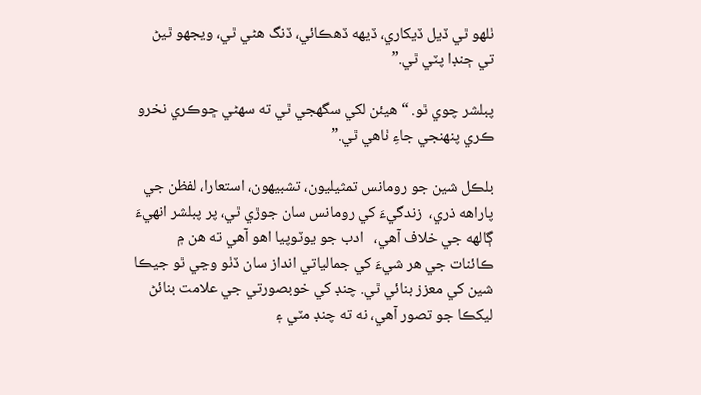ٺلهو ٿي ڏيل ڏيکاري، ڏيهه ڏهڪائي، ڏنگ هڻي ٿي، ويجهو ٿيڻ تي ڄنڊا پٽي ٿي.”

پبلشر چوي ٿو. “هيئن لکي سگهجي ٿي ته سهڻي ڇوڪري نخرو ڪري پنهنجي جاءِ ٺاهي ٿي.”

بلڪل شين جو رومانس تمثيليون، تشبيهون، استعارا، لفظن جي پاراهه ذري،  زندگيءَ کي رومانس سان جوڙي ٿي، پر پبلشر انهيءَ ڳالهه جي خلاف آهي،   ادب جو يوٽوپيا اهو آهي ته هن ۾ ڪائنات جي هر شيءَ کي جمالياتي انداز سان ڏٺو وڃي ٿو جيڪا شين کي معزز بنائي ٿي. چنڊ کي خوبصورتي جي علامت بنائڻ ليکڪا جو تصور آهي، نه ته چنڊ مٽي ۽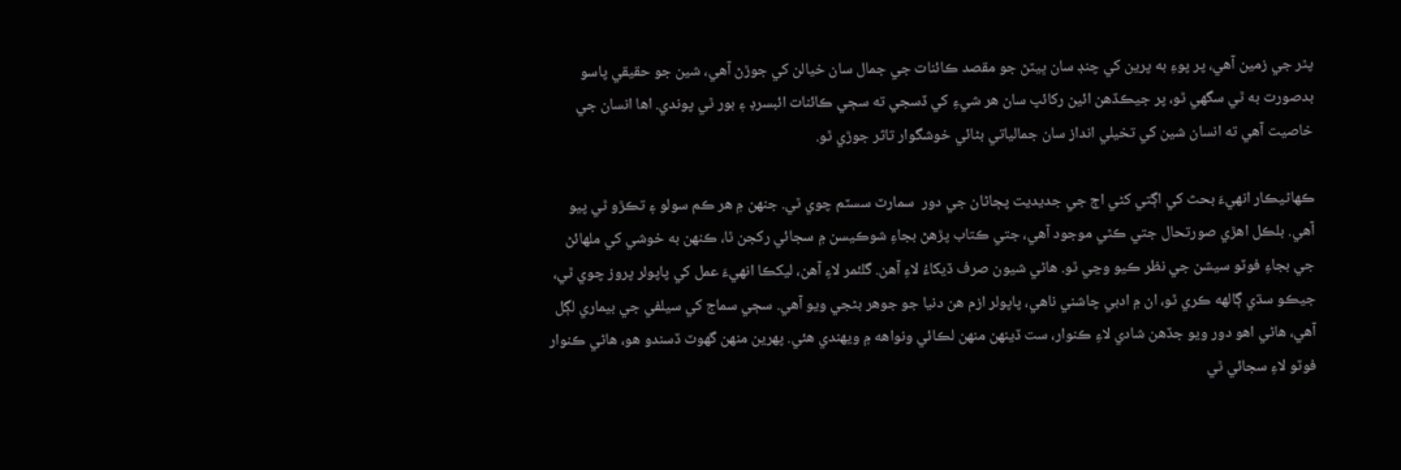پٿر جي زمين آهي، پر پوءِ به پرين کي چنڊ سان ڀيٽڻ جو مقصد ڪائنات جي جمال سان خيالن کي جوڙڻ آهي، شين جو حقيقي پاسو بدصورت به ٿي سگهي ٿو، پر جيڪڏهن ائين رکائپ سان هر شيءِ کي ڏسجي ته سڄي ڪائنات ائبسرڊ ۽ بور ٿي پوندي. اها انسان جي خاصيت آهي ته انسان شين کي تخيلي انداز سان جمالياتي بڻائي خوشگوار تاثر جوڙي ٿو.

ڪهاڻيڪار انهيءَ بحث کي اڳتي کڻي اڄ جي جديديت پڄاڻان جي دور  سمارٽ سسٽم چوي ٿي. جنهن ۾ هر ڪم سولو ۽ تڪڙو ٿي پيو آهي. بلڪل اهڙي صورتحال جتي ڪٿي موجود آهي، جتي ڪتاب پڙهڻ بجاءِ شوڪيسن ۾ سجائي رکجن ٿا، ڪنهن به خوشي کي ملهائڻ جي بجاءِ فوٽو سيشن جي نظر ڪيو وڃي ٿو. هاڻي شيون صرف ڏيکاءُ لاءِ آهن. گلئمر لاءِ آهن، ليکڪا انهيءَ عمل کي پاپولر پروز چوي ٿي، جيڪو سڌي ڳالهه ڪري ٿو، ان ۾ ادبي چاشني ناهي، پاپولر ازم هن دنيا جو جوهر بڻجي ويو آهي. سڄي سماج کي سيلفي جي بيماري لڳل آهي، هاڻي اهو دور ويو جڏهن شادي لاءِ ڪنوار، ست ڏينهن منهن لڪائي ونواهه ۾ ويهندي هئي. پهرين منهن گهوٽ ڏسندو هو، هاڻي ڪنوار فوٽو لاءِ سجائي ٿي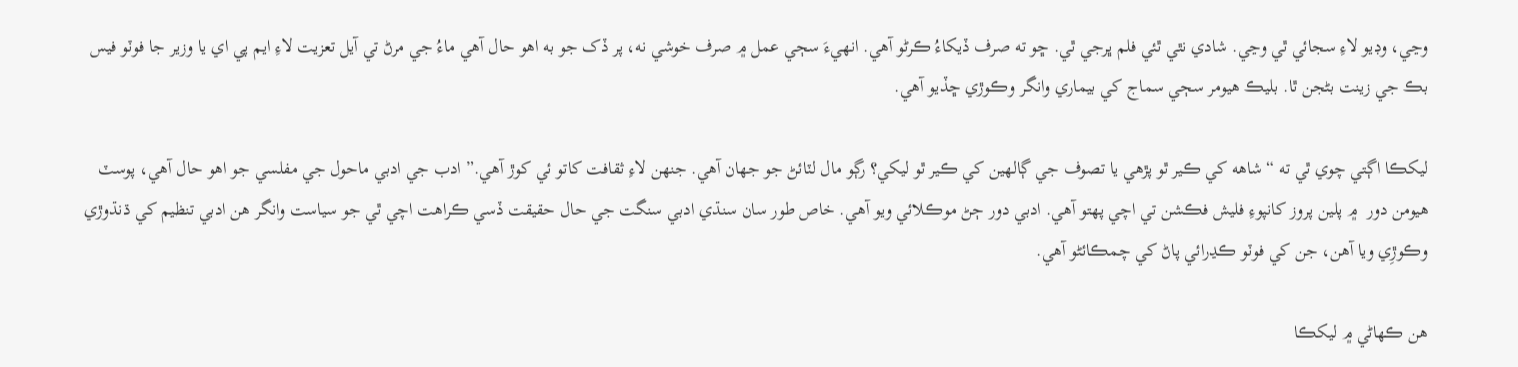وڃي، وڊيو لاءِ سجائي ٿي وڃي. شادي نٿي ٿئي فلم ڀرجي ٿي. ڇو ته صرف ڏيکاءُ ڪرڻو آهي. انهيءَ سڄي عمل ۾ صرف خوشي نه، پر ڏک جو به اهو حال آهي ماءُ جي مرڻ تي آيل تعزيت لاءِ ايم پي اي يا وزير جا فوٽو فيس بڪ جي زينت بڻجن ٿا. بليڪ هيومر سڄي سماج کي بيماري وانگر وڪوڙي ڇڏيو آهي.

ليکڪا اڳتي چوي ٿي ته “شاهه کي ڪير ٿو پڙهي يا تصوف جي ڳالهين کي ڪير ٿو ليکي؟ رڳو مال لٽائڻ جو جهان آهي. جنهن لاءِ ثقافت کاتو ئي کوڙ آهي.” ادب جي ادبي ماحول جي مفلسي جو اهو حال آهي، پوسٽ هيومن دور  ۾ پلين پروز کانپوءِ فليش فڪشن تي اچي پهتو آهي. ادبي دور ڄڻ موڪلائي ويو آهي. خاص طور سان سنڌي ادبي سنگت جي حال حقيقت ڏسي ڪراهت اچي ٿي جو سياست وانگر هن ادبي تنظيم کي ڌنڌوڙي وڪوڙِي ويا آهن، جن کي فوٽو ڪڍرائي پاڻ کي چمڪائڻو آهي.

هن ڪهاڻي ۾ ليکڪا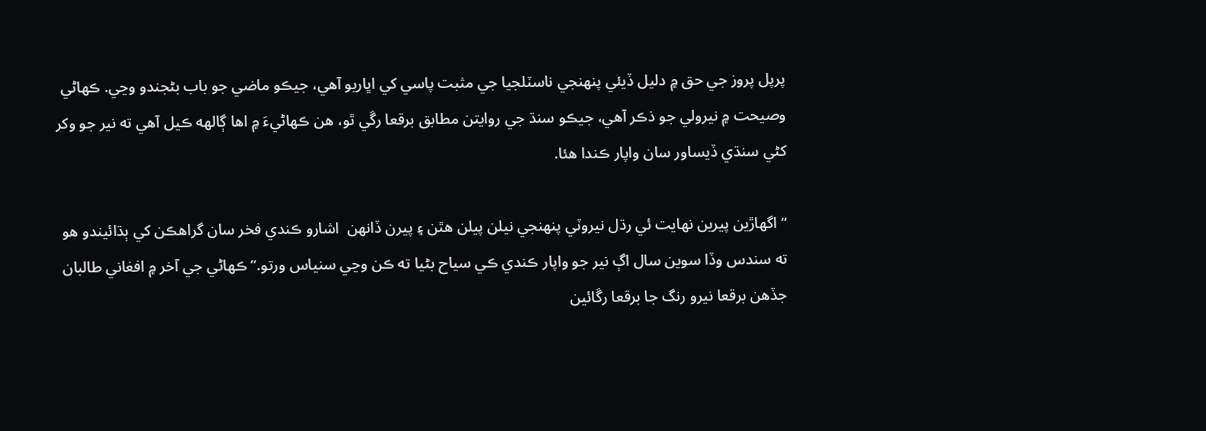پرپل پروز جي حق ۾ دليل ڏيئي پنهنجي ناسٽلجيا جي مثبت پاسي کي اڀاريو آهي، جيڪو ماضي جو باب بڻجندو وڃي. ڪهاڻي وصيحت ۾ نيرولي جو ذڪر آهي، جيڪو سنڌ جي روايتن مطابق برقعا رڱي ٿو، هن ڪهاڻيءَ ۾ اها ڳالهه ڪيل آهي ته نير جو وکر کڻي سنڌي ڏيساور سان واپار ڪندا هئا.

“اگهاڙين پيرين نهايت ئي رڌل نيروٽي پنهنجي نيلن پيلن هٿن ۽ پيرن ڏانهن  اشارو ڪندي فخر سان گراهڪن کي ٻڌائيندو هو ته سندس وڏا سوين سال اڳ نير جو واپار ڪندي ڪي سياح بڻيا ته ڪن وڃي سنياس ورتو.” ڪهاڻي جي آخر ۾ افغاني طالبان جڏهن برقعا نيرو رنگ جا برقعا رڱائين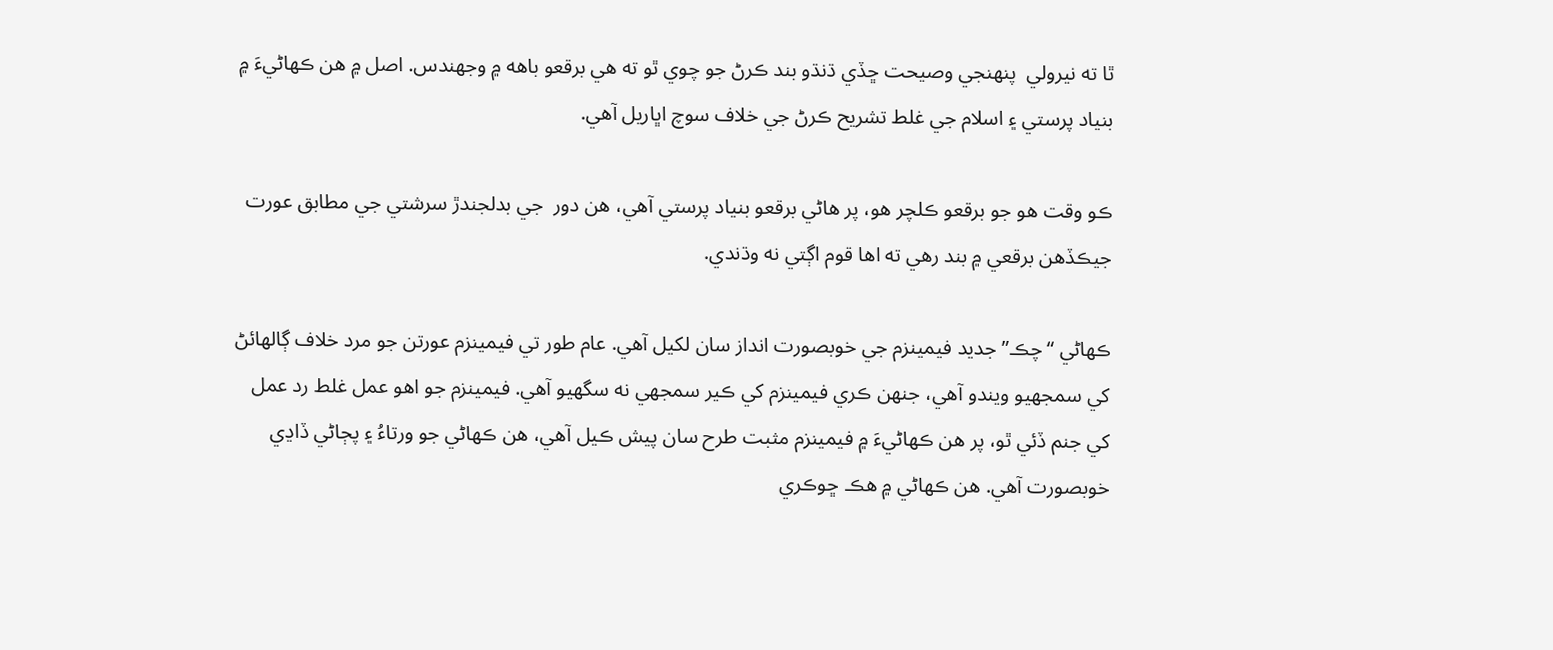ٿا ته نيرولي  پنهنجي وصيحت ڇڏي ڌنڌو بند ڪرڻ جو چوي ٿو ته هي برقعو باهه ۾ وجهندس. اصل ۾ هن ڪهاڻيءَ ۾ بنياد پرستي ۽ اسلام جي غلط تشريح ڪرڻ جي خلاف سوچ اڀاريل آهي.

ڪو وقت هو جو برقعو ڪلچر هو، پر هاڻي برقعو بنياد پرستي آهي، هن دور  جي بدلجندڙ سرشتي جي مطابق عورت جيڪڏهن برقعي ۾ بند رهي ته اها قوم اڳتي نه وڌندي.

ڪهاڻي “چڪ” جديد فيمينزم جي خوبصورت انداز سان لکيل آهي. عام طور تي فيمينزم عورتن جو مرد خلاف ڳالهائڻ کي سمجهيو ويندو آهي، جنهن ڪري فيمينزم کي ڪير سمجهي نه سگهيو آهي. فيمينزم جو اهو عمل غلط رد عمل کي جنم ڏئي ٿو، پر هن ڪهاڻيءَ ۾ فيمينزم مثبت طرح سان پيش ڪيل آهي، هن ڪهاڻي جو ورتاءُ ۽ پڄاڻي ڏاڍي خوبصورت آهي. هن ڪهاڻي ۾ هڪ ڇوڪري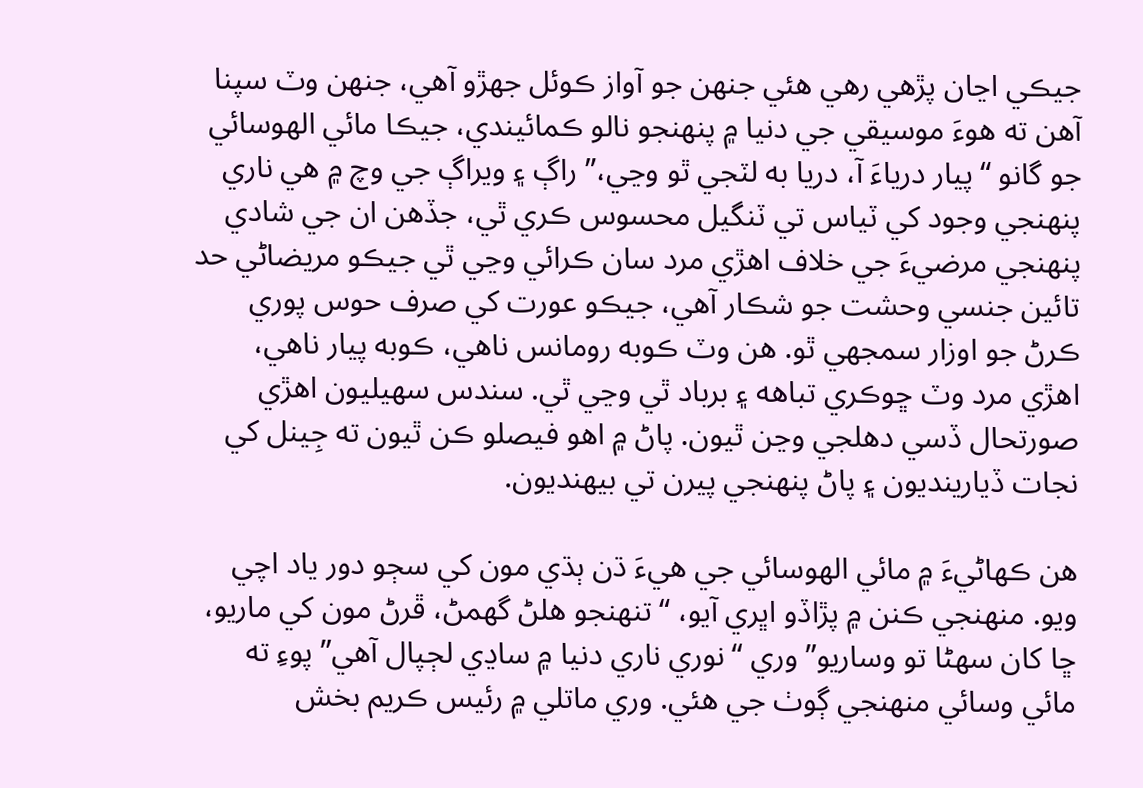جيڪي اڃان پڙهي رهي هئي جنهن جو آواز ڪوئل جهڙو آهي، جنهن وٽ سپنا آهن ته هوءَ موسيقي جي دنيا ۾ پنهنجو نالو ڪمائيندي، جيڪا مائي الهوسائي جو گانو “پيار درياءَ آ، دريا به لٽجي ٿو وڃي،” راڳ ۽ ويراڳ جي وچ ۾ هي ناري پنهنجي وجود کي ٽياس تي ٽنگيل محسوس ڪري ٿي، جڏهن ان جي شادي پنهنجي مرضيءَ جي خلاف اهڙي مرد سان ڪرائي وڃي ٿي جيڪو مريضاڻي حد تائين جنسي وحشت جو شڪار آهي، جيڪو عورت کي صرف حوس پوري ڪرڻ جو اوزار سمجهي ٿو. هن وٽ ڪوبه رومانس ناهي، ڪوبه پيار ناهي، اهڙي مرد وٽ ڇوڪري تباهه ۽ برباد ٿي وڃي ٿي. سندس سهيليون اهڙي صورتحال ڏسي دهلجي وڃن ٿيون. پاڻ ۾ اهو فيصلو ڪن ٿيون ته جِينل کي نجات ڏيارينديون ۽ پاڻ پنهنجي پيرن تي بيهنديون.

هن ڪهاڻيءَ ۾ مائي الهوسائي جي هيءَ ڌن ٻڌي مون کي سڄو دور ياد اچي ويو. منهنجي ڪنن ۾ پڙاڏو اڀري آيو، “تنهنجو هلڻ گهمڻ، ڦرڻ مون کي ماريو، ڇا کان سهڻا تو وساريو” وري “نوري ناري دنيا ۾ ساڍي لڄپال آهي” پوءِ ته مائي وسائي منهنجي ڳوٺ جي هئي. وري ماتلي ۾ رئيس ڪريم بخش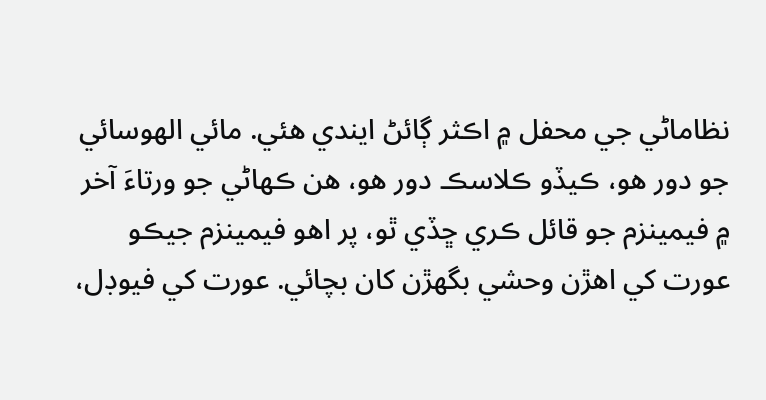نظاماڻي جي محفل ۾ اڪثر ڳائڻ ايندي هئي. مائي الهوسائي جو دور هو، ڪيڏو ڪلاسڪ دور هو، هن ڪهاڻي جو ورتاءَ آخر ۾ فيمينزم جو قائل ڪري ڇڏي ٿو، پر اهو فيمينزم جيڪو عورت کي اهڙن وحشي بگهڙن کان بچائي. عورت کي فيوڊل،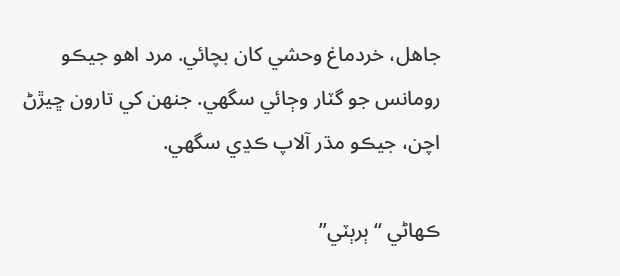جاهل، خردماغ وحشي کان بچائي. مرد اهو جيڪو رومانس جو گٽار وڄائي سگهي. جنهن کي تارون ڇيڙڻ اچن، جيڪو مڌر آلاپ ڪڍي سگهي.

ڪهاڻي “ٻرٻٽي”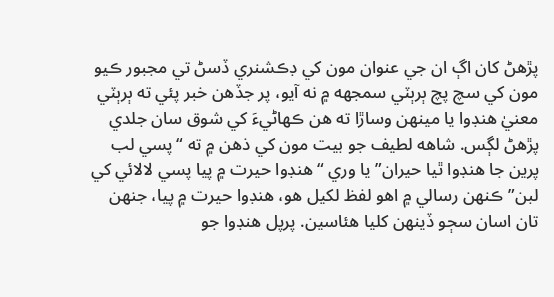پڙهڻ کان اڳ ان جي عنوان مون کي ڊڪشنري ڏسڻ تي مجبور ڪيو مون کي سچ پچ ٻرٻٽي سمجهه ۾ نه آيو، پر جڏهن خبر پئي ته ٻرٻٽي معنيٰ هنڊوا يا مينهن وساڙا ته هن ڪهاڻيءَ کي شوق سان جلدي پڙهڻ لڳس. شاهه لطيف جو بيت مون کي ذهن ۾ ته “پسي لب پرين جا هنڊوا ٿيا حيران” يا وري “هنڊوا حيرت ۾ پيا پسي لالائي کي لبن” ڪنهن رسالي ۾ اهو لفظ لکيل هو، هنڊوا حيرت ۾ پيا، جنهن تان اسان سڄو ڏينهن کليا هئاسين. پرپل هنڊوا جو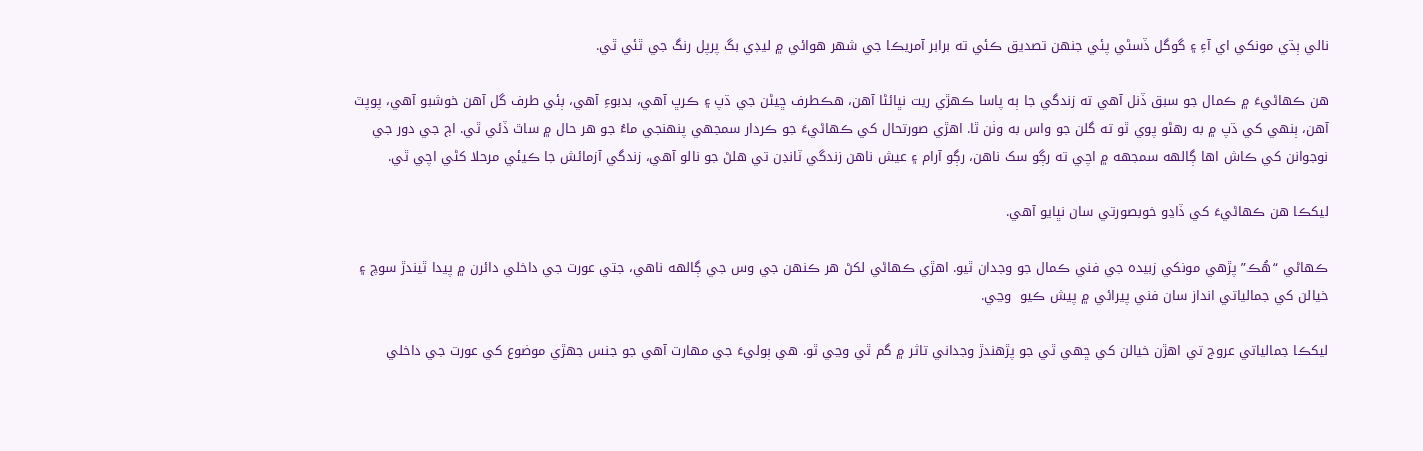نالي ٻڌي مونکي اي آءِ ۽ گوگل ڏسڻي پئي جنهن تصديق ڪئي ته برابر آمريڪا جي شهر هوائي ۾ ليڊي بگ پرپل رنگ جي ٿئي ٿي.

هن ڪهاڻيءَ ۾ ڪمال جو سبق ڏنل آهي ته زندگي جا ٻه پاسا ڪهڙي ريت نڀائڻا آهن، هڪطرف ڇيڻن جي ڌپ ۽ ڪرڀ آهي، بدبوءِ آهي، ٻئي طرف گل آهن خوشبو آهي، پوپٽ آهن، ٻنهي کي ڌپ ۾ به رهڻو پوي ٿو ته گلن جو واس به وٺن ٿا. اهڙي صورتحال کي ڪهاڻيءَ جو ڪردار سمجهي پنهنجي ماءُ جو هر حال ۾ ساٿ ڏئي ٿي. اڄ جي دور جي نوجوانن کي ڪاش اها ڳالهه سمجهه ۾ اچي ته رڳو سک ناهن، رڳو آرام ۽ عيش ناهن زندگي ٽانڊن تي هلڻ جو نالو آهي، زندگي آزمائش جا ڪيئي مرحلا کڻي اچي ٿي.

ليکڪا هن ڪهاڻيءَ کي ڏاڍو خوبصورتي سان نڀايو آهي.

ڪهاڻي “هُڪ” پڙهي مونکي زبيده جي فني ڪمال جو وجدان ٿيو. اهڙي ڪهاڻي لکڻ هر ڪنهن جي وس جي ڳالهه ناهي، جتي عورت جي داخلي دائرن ۾ پيدا ٿيندڙ سوچ ۽ خيالن کي جمالياتي انداز سان فني پيرائي ۾ پيش ڪيو  وڃي.

ليکڪا جمالياتي عروج تي اهڙن خيالن کي ڇهي ٿي جو پڙهندڙ وجداني تاثر ۾ گم ٿي وڃي ٿو. هي ٻوليءَ جي مهارت آهي جو جنس جهڙي موضوع کي عورت جي داخلي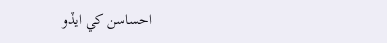احساسن کي ايڏو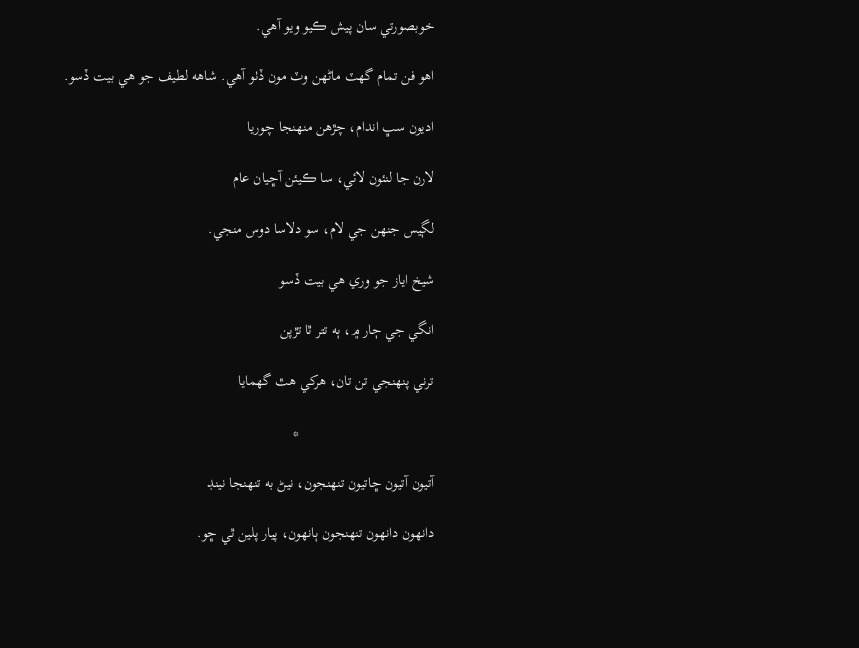خوبصورتي سان پيش ڪيو ويو آهي.

اهو فن تمام گهٽ ماڻهن وٽ مون ڏٺو آهي. شاهه لطيف جو هي بيت ڏسو.

اديون سڀ اندام، چڙهن منهنجا چوريا

لارن جا لنئون لائي، سا ڪيئن آڇيان عام

لڳيس جنهن جي لام، سو دلاسا دوس منجي.

شيخ اياز جو وري هي بيت ڏسو

انگي جي ڄار ۾، ٻه تتر ٿا تڙپن

ترني پنهنجي تن تان، هرکي هٿ گهمايا

                                    *

آتيون آتيون ڇاتيون تنهنجون، نيڻ به تنهنجا نينڊ

دانهون دانهون تنهنجون ٻانهون، پيار پلين ٿي ڇو.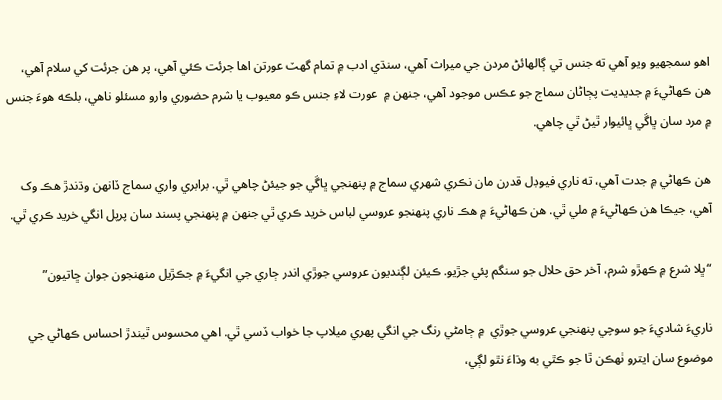اهو سمجهيو ويو آهي ته جنس تي ڳالهائڻ مردن جي ميراث آهي، سنڌي ادب ۾ تمام گهٽ عورتن اها جرئت ڪئي آهي، پر هن جرئت کي سلام آهي،   هن ڪهاڻيءَ ۾ جديديت پڄاڻان سماج جو عڪس موجود آهي، جنهن ۾  عورت لاءِ جنس ڪو معيوب يا شرم حضوري وارو مسئلو ناهي، بلڪه هوءَ جنس ۾ مرد سان ڀاڱي ڀائيوار ٿيڻ ٿي چاهي.

هن ڪهاڻي ۾ جدت آهي، ته ناري فيوڊل قدرن مان نڪري شهري سماج ۾ پنهنجي ڀاڱي جو جيئڻ چاهي ٿي. برابري واري سماج ڏانهن وڌندڙ هڪ وک آهي، جيڪا هن ڪهاڻيءَ ۾ ملي ٿي. هن ڪهاڻيءَ ۾ هڪ ناري پنهنجو عروسي لباس خريد ڪري ٿي جنهن ۾ پنهنجي پسند سان پرپل انگي خريد ڪري ٿي.

“ڀلا شرع ۾ ڪهڙو شرم، آخر حق حلال جو سنگم پئي جڙيو. ڪيئن لڳنديون عروسي جوڙي اندر ڄاري جي انگيءَ ۾ جڪڙيل منهنجون جوان ڇاتيون”

ناريءَ شاديءَ جو سوچي پنهنجي عروسي جوڙي  ۾ ڄامڻي رنگ جي انگي پهري ميلاپ جا خواب ڏسي ٿي. اهي محسوس ٿيندڙ احساس ڪهاڻي جي موضوع سان ايترو ٺهڪن ٿا جو ڪٿي به وڌاءَ نٿو لڳي،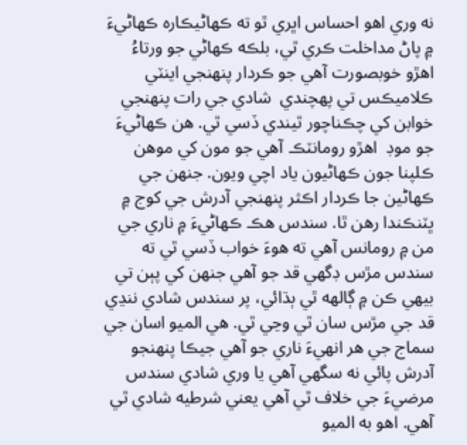نه وري اهو احساس اڀري ٿو ته ڪهاڻيڪاره ڪهاڻيءَ ۾ پاڻ مداخلت ڪري ٿي، بلڪه ڪهاڻي جو ورتاءُ اهڙو خوبصورت آهي جو ڪردار پنهنجي اينٽي ڪلاميڪس تي پهچندي  شادي جي رات پنهنجي خوابن کي چڪناچور ٿيندي ڏسي ٿي. هن ڪهاڻيءَ جو موڊ  اهڙو رومانٽڪ آهي جو مون کي موهن ڪلپنا جون ڪهاڻيون ياد اچي ويون. جنهن جي ڪهاڻين جا ڪردار اڪثر پنهنجي آدرش جي کوج ۾ ڀٽنڪندا رهن ٿا. سندس هڪ ڪهاڻيءَ ۾ ناري جي من ۾ رومانس آهي ته هوءَ خواب ڏسي ٿي ته سندس مڙس ڊگهي قد جو آهي جنهن کي پٻن تي بيهي ڪن ۾ ڳالهه ٿي ٻڌائي، پر سندس شادي ننڍي قد جي مڙس سان ٿي وڃي ٿي. هي الميو اسان جي سماج جي هر انهيءَ ناري جو آهي جيڪا پنهنجو آدرش پائي نه سگهي آهي يا وري شادي سندس مرضيءَ جي خلاف ٿي آهي يعني شرطيه شادي ٿي آهي. اهو به الميو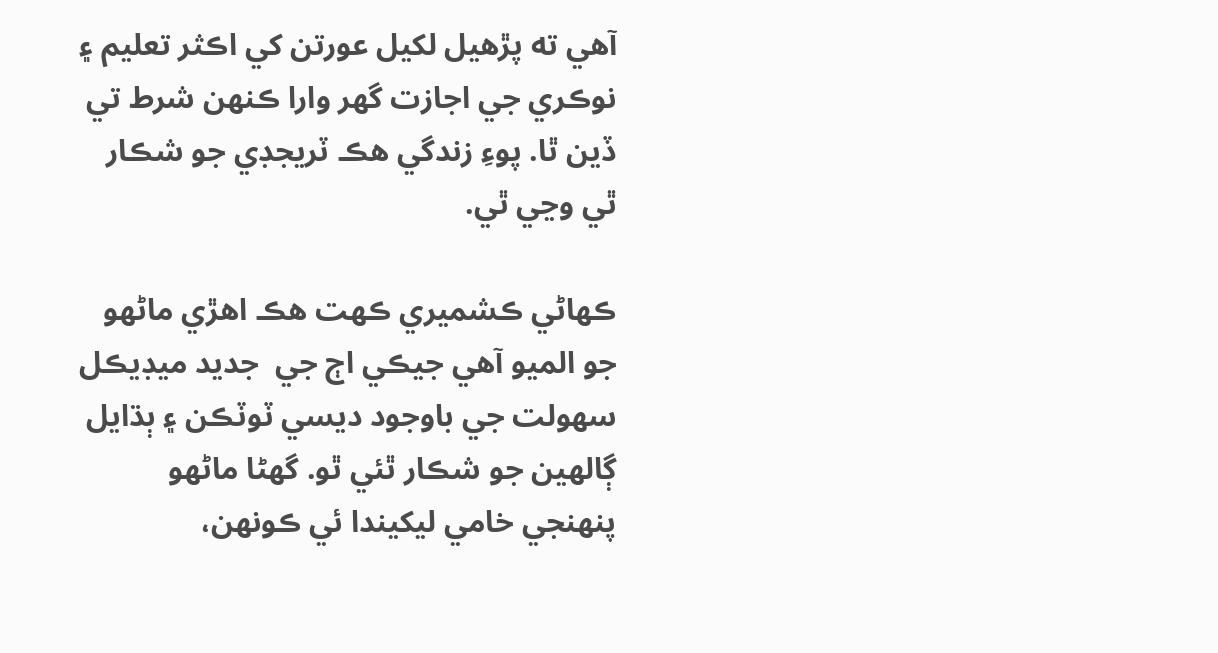آهي ته پڙهيل لکيل عورتن کي اڪثر تعليم ۽ نوڪري جي اجازت گهر وارا ڪنهن شرط تي ڏين ٿا. پوءِ زندگي هڪ ٽريجڊي جو شڪار ٿي وڃي ٿي.

ڪهاڻي ڪشميري ڪهت هڪ اهڙي ماڻهو جو الميو آهي جيڪي اڄ جي  جديد ميڊيڪل سهولت جي باوجود ديسي ٽوٽڪن ۽ ٻڌايل ڳالهين جو شڪار ٿئي ٿو. گهڻا ماڻهو پنهنجي خامي ليکيندا ئي ڪونهن،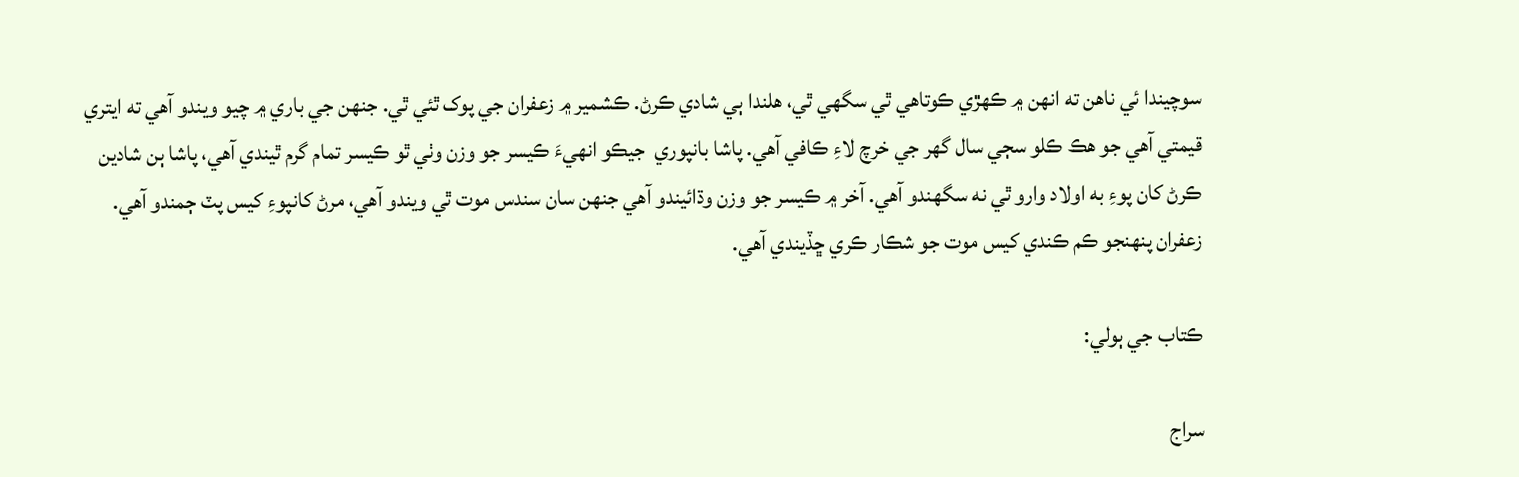سوچيندا ئي ناهن ته انهن ۾ ڪهڙي ڪوتاهي ٿي سگهي ٿي، هلندا ٻي شادي ڪرڻ. ڪشمير ۾ زعفران جي پوک ٿئي ٿي. جنهن جي باري ۾ چيو ويندو آهي ته ايتري قيمتي آهي جو هڪ ڪلو سڄي سال گهر جي خرچ لاءِ ڪافي آهي. پاشا بانپوري  جيڪو انهيءَ ڪيسر جو وزن وٺي ٿو ڪيسر تمام گرم ٿيندي آهي، پاشا ٻن شادين ڪرڻ کان پوءِ به اولاد وارو ٿي نه سگهندو آهي. آخر ۾ ڪيسر جو وزن وڌائيندو آهي جنهن سان سندس موت ٿي ويندو آهي، مرڻ کانپوءِ کيس پٽ ڄمندو آهي. زعفران پنهنجو ڪم ڪندي کيس موت جو شڪار ڪري ڇڏيندي آهي.

ڪتاب جي ٻولي:

سراج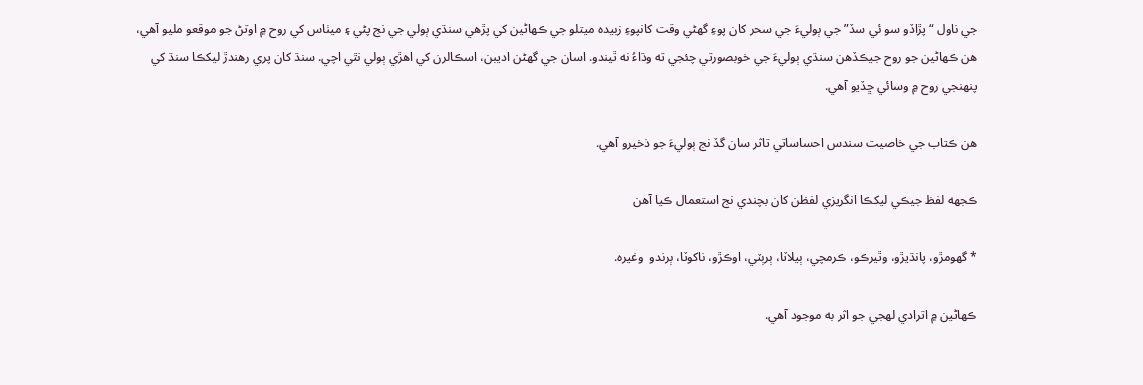جي ناول “پڙاڏو سو ئي سڏ” جي ٻوليءَ جي سحر کان پوءِ گهڻي وقت کانپوءِ زبيده ميتلو جي ڪهاڻين کي پڙهي سنڌي ٻولي جي نج پڻي ۽ ميٺاس کي روح ۾ اوتڻ جو موقعو مليو آهي، هن ڪهاڻين جو روح جيڪڏهن سنڌي ٻوليءَ جي خوبصورتي چئجي ته وڌاءُ نه ٿيندو. اسان جي گهڻن اديبن، اسڪالرن کي اهڙي ٻولي نٿي اچي. سنڌ کان پري رهندڙ ليکڪا سنڌ کي پنهنجي روح ۾ وسائي ڇڏيو آهي.

هن ڪتاب جي خاصيت سندس احساساتي تاثر سان گڏ نج ٻوليءَ جو ذخيرو آهي.

ڪجهه لفظ جيڪي ليکڪا انگريزي لفظن کان بچندي نج استعمال ڪيا آهن

* گهومڙو، پانڌيڙو، وٿيرڪو، ڪرمچي، ٻيلاٽا، ٻرٻٽي، اوڪڙو، ناکوٽا، ٻرندو  وغيره.

ڪهاڻين ۾ اترادي لهجي جو اثر به موجود آهي.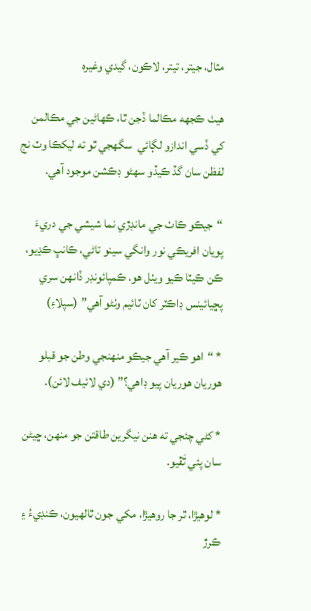مثال، جيتر، تيتر، لاڪون، گيدي وغيره

هيٺ ڪجهه مڪالما ڏجن ٿا، ڪهاڻين جي مڪالمن کي ڏسي اندازو لڳائي  سگهجي ٿو ته ليکڪا وٽ نج لفظن سان گڏ ڪيڏو سهڻو ڊڪشن موجود آهي.

“جيڪو ڪاٺ جي مانڊڙي نما شيشي جي دريءَ پويان افريڪي نور وانگي سينو تاڻي، ڪانڀ ڪڍيو، ڪن ڪيٽا ڪيو ويٺل هو. ڪمپائونڊر ڏانهن سري پڇيائينس ڊاڪٽر کان ٽائيم وٺڻو آهي” (سپلاءِ)

* “اهو ڪير آهي جيڪو منهنجي وطن جو قبلو هوريان هوريان پيو ڊاهي؟” (دي لائيف لائن).

* کڻي چئجي ته هنن نيگرين طاقتن جو منهن، ڇيڻن سان پئي ٿَڦيو.

* لوهيڙا، ٿر جا روهيڙا، مکي جون ٿالهيون، ڪنڊيءُ ۽ ڪرڙ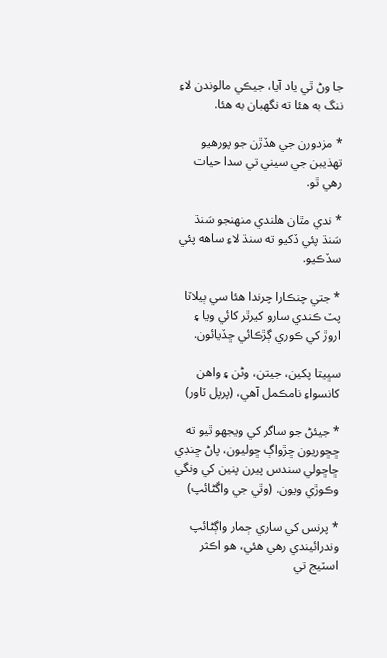جا وڻ ٿي ياد آيا، جيڪي مالوندن لاءِ ننگ به هئا ته نگهبان به هئا.

* مزدورن جي هڏڙن جو پورهيو تهذيبن جي سيني تي سدا حيات رهي ٿو.

* ندي مٿان هلندي منهنجو سَنڌ سَنڌ پئي ڏکيو ته سنڌ لاءِ ساهه پئي سڏڪيو.

* جتي چنڪارا چرندا هئا سي ٻيلاٽا پٽ ڪندي سارو کيرٿر کائي ويا ۽ اروڙ کي ڪوري ڳڙڪائي ڇڏيائون.

سڀيتا پکين، جيتن، وڻن ۽ واهن کانسواءِ نامڪمل آهي، (پرپل ٽاور)

* جيئڻ جو ساگر کي ويجهو ٿيو ته ڇڇوريون ڇڙواڳ ڇوليون، پاڻ ڇنڊي ڇاڇولي سندس پيرن پنين کي ونگي وڪوڙي ويون. (وٿي جي واڱڻائپ)

* پرنس کي ساري ڄمار واڳڻائپ وندرائيندي رهي هئي، هو اڪثر اسٽيج تي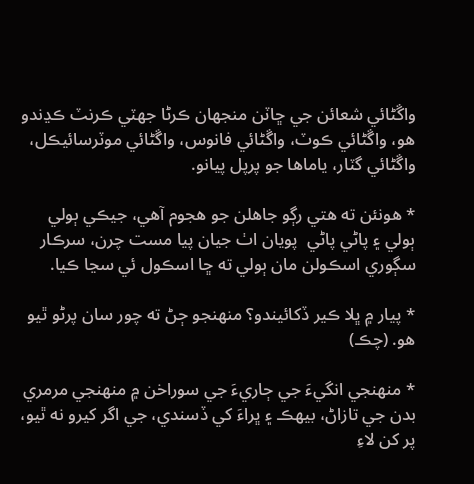واڱڻائي شعائن جي ڇاٽن منجهان ڪرڻا جهٽي ڪرنٽ ڪڍندو هو، واڱڻائي ڪوٽ، واڱڻائي فانوس، واڱڻائي موٽرسائيڪل، واڱڻائي گٽار، ياماها جو پرپل پيانو.

* هونئن ته هتي رڳو جاهلن جو هجوم آهي، جيڪي ٻولي ٻولي ۽ پاڻي پاڻي  پويان اٺ جيان پيا مست چرن، سرڪار سڳوري اسڪولن مان ٻولي ته ڇا اسڪول ئي سڃا ڪيا.

* پيار ۾ ڀلا ڪير ڏکائيندو؟ منهنجو ڄڻ ته چور سان پرڻو ٿيو هو. (چڪ)

* منهنجي انگيءَ جي ڄاريءَ جي سوراخن ۾ منهنجي مرمري بدن جي تازاڻ، بيهڪ ۽ ڀراءَ کي ڏسندي، جي اگر کيرو نه ٿيو، پر کن لاءِ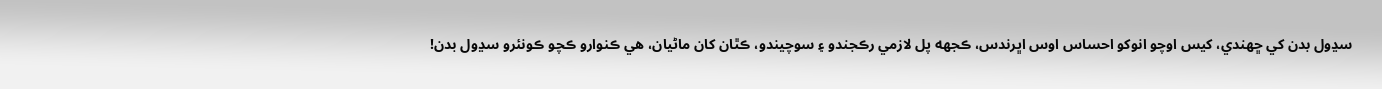سڍول بدن کي ڇهندي، کيس اوچو انوکو احساس اوس اڀرندس، ڪجهه پل لازمي رڪجندو ۽ سوچيندو، ڪٿان کان ماڻيان، هي ڪنوارو ڪچو ڪونئرو سڍول بدن!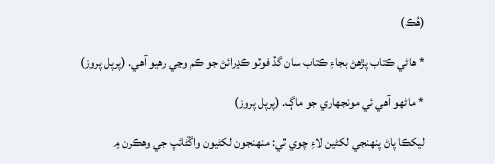(هُڪ)

* هاڻي ڪتاب پڙهڻ بجاءِ ڪتاب سان گڏ فوٽو ڪڍرائڻ جو ڪم وڃي رهيو آهي. (پرپل پروز)

* ماڻهو آهي ئي مونجهاري جو ماڳ. (پرپل پروز)

ليکڪا پاڻ پنهنجي لکڻين لاءِ چوي ٿي: منهنجون لکڻيون واڱڻائپ جي وهڪرن ۾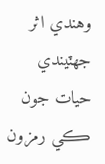وهندي اثر جهٽيندي حيات جون ڪي رمزون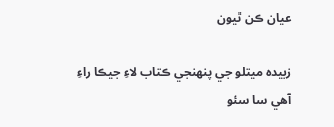عيان ڪن ٿيون

زبيده ميتلو جي پنهنجي ڪتاب لاءِ جيڪا راءِ آهي سا سئو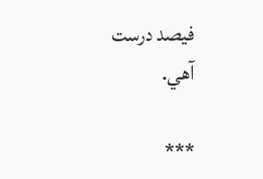فيصد درست آهي.

***